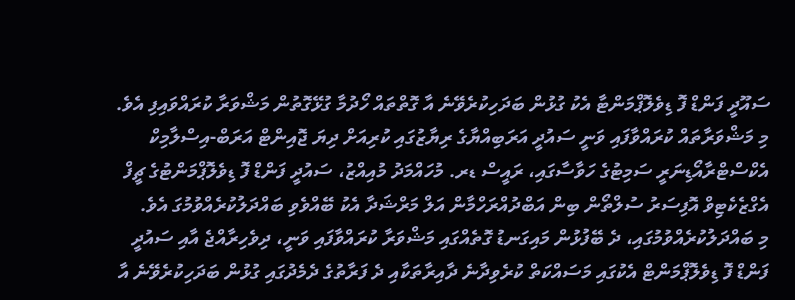ސައޫދީ ފަންޑް ފޮ ޑިވެލޮޕްމަންޓާ އެކު ގުޅުން ބަދަހިކުރެވޭނެ އާ ގޮތްތައް ހޯދުމާ ގުޅޭގޮތުން މަޝްވަރާ ކުރައްވައިފި އެވެ.
މި މަޝްވަރާތައް ކުރައްވާފައި ވަނީ ސައުދީ އަރަބިއްޔާގެ ރިޔާޒުގައި ކުރިއަށް ދިޔަ ޖޮއިންޓް އަރަބް-އިސްލާމިކް އެކްސްޓްރާއޯޑިނަރީ ސަމިޓުގެ ހަވާސާގައި، ރައީސް ޑރ. މުހައްމަދު މުއިއްޒު، ސައުދީ ފަންޑް ފޮ ޑިވެލޮޕްމަންޓުގެ ޗީފް އެގްޒެކެޓިވް އޮފިސަރު ސުލްތޯން ބިން އަބްދުއްރަހްމާން އަލް މަރްޝަދާ އެކު ބޭއްވެވި ބައްދަލުކުރެއްވުމުގަ އެވެ.
މި ބައްދަލުކުރެއްވުމުގައި، ދެ ބޭފުޅުން މައިގަނޑު ގޮތެއްގައި މަޝްވަރާ ކުރައްވާފައި ވަނީ، ދިވެހިރާއްޖެ އާއި ސައުދީ ފަންޑް ފޮ ޑިވެލޮޕްމަންޓް އެކުގައި މަސައްކަތް ކުރެވިދާނެ ދާއިރާތަކާއި ދެ ފަރާތުގެ ދެމެދުގައި ގުޅުން ބަދަހިކުރެވޭނެ އާ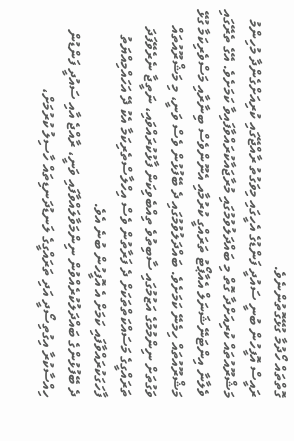ގޮތްތައް ހޯދުމާ ގުޅޭގޮތުންނެވެ.
ރައީސް އޮފީހުން ބުނީ ސައުދީ ފަންޑުގެ އެހީގައި މިވަގުތު ރާއްޖޭގައި ކުރިއަށްގެންދާ މުހިންމު މަޝްރޫއުތައް ކުރިއަށްދާ ގޮތް މި ބައްދަލުވުމުގައި މުރާޖައާކުރައްވާފައިވާ ކަމަށެވެ. އޭގެ ތެރޭގައި ވެލާނާ އިންޓަނޭޝަނަލް އެއާޕޯޓު ތަރައްގީ ކުރުމާއި އެނޫންވެސް ބިނާރާއި މަސްވެރިކަމާ ގުޅޭ މަޝްރޫއުތައް ހިމެނޭ ކަމަށެވެ. ބައްދަލުވުމުގައި ދެ ބޭފުޅުން ވެސް ވަނީ، މި މަޝްރޫއުތައް ވަގުތަށް ނިންމުމުގެ އަޒުމުގައި ސާބިތުވެ ތިއްބެވިކަން ފާޅުކުރައްވައި، ނަތީޖާ ނެރެވޭފަދަ ތަރައްގީގެ މަސައްކަތްތަކަށް ދެ ފަރާތުން ވެސް އިހްލާސްތެރިކަމާ އެކު ދޭ އަހައްމިއްޔަތު ފާހަގަކުރައްވާފައި ކަމަށް އެ އޮފީހުން ބުނެ އެވެ.
ދެ ބޭފުޅުންގެ ބައްދަލުކުރެއްވުން ނިންމަވާލައްވާފައި ވަނީ، ރާއްޖެ އާއި ސައުދީ ފަންޑުން ހިއްސާކުރާ އިގުތިސޯދީ އަދި ތަރައްގީގެ ލަނޑުދަނޑިތައް ހާސިލު ކުރުމަށް،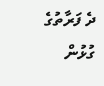ދެ ފަރާތުގެ ގުޅުން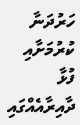ހަރުދަނާ ކުރުމަށާއި ފުޅާ ދާއިރާއެއްގައި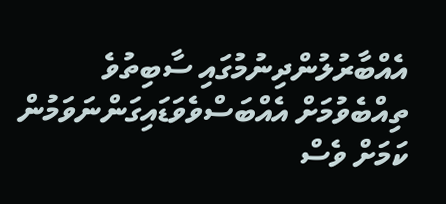އެއްބާރުލުންދިނުމުގައި ސާބިތުވެ ތިއްބެވުމަށް އެއްބަސްވެވަޑައިގަންނަވަމުން ކަމަށް ވެސް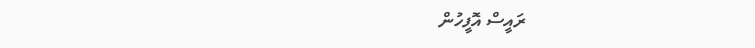ރައީސް އޮފީހުން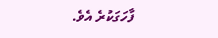ފާހަގަކުރެ އެވެ.